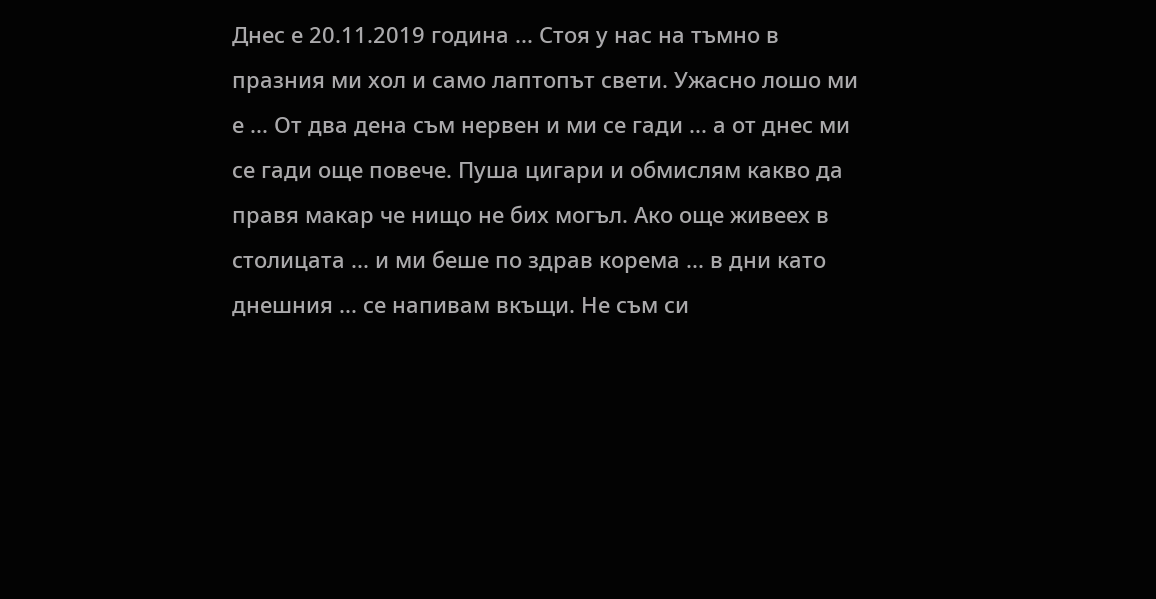Днес е 20.11.2019 година ... Стоя у нас на тъмно в празния ми хол и само лаптопът свети. Ужасно лошо ми е ... От два дена съм нервен и ми се гади ... а от днес ми се гади още повече. Пуша цигари и обмислям какво да правя макар че нищо не бих могъл. Ако още живеех в столицата ... и ми беше по здрав корема ... в дни като днешния ... се напивам вкъщи. Не съм си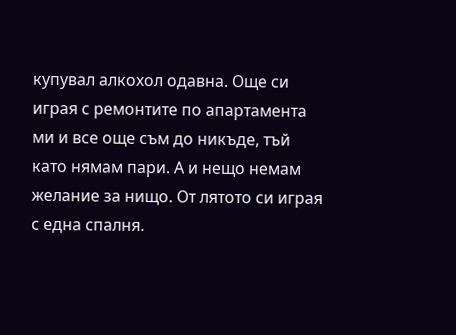купувал алкохол одавна. Още си играя с ремонтите по апартамента ми и все още съм до никъде, тъй като нямам пари. А и нещо немам желание за нищо. От лятото си играя с една спалня.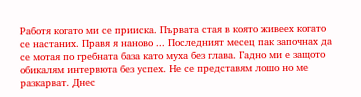Работя когато ми се прииска. Първата стая в която живеех когато се настаних. Правя я наново ... Последният месец пак започнах да се мотая по гребната база като муха без глава. Гадно ми е защото обикалям интервюта без успех. Не се представям лошо но ме разкарват. Днес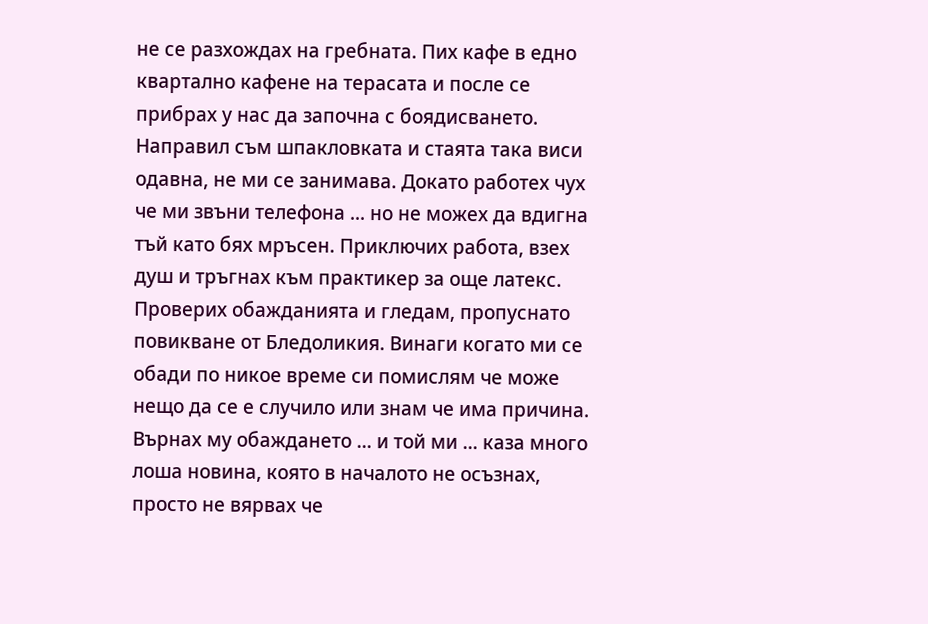не се разхождах на гребната. Пих кафе в едно квартално кафене на терасата и после се прибрах у нас да започна с боядисването. Направил съм шпакловката и стаята така виси одавна, не ми се занимава. Докато работех чух че ми звъни телефона ... но не можех да вдигна тъй като бях мръсен. Приключих работа, взех душ и тръгнах към практикер за още латекс. Проверих обажданията и гледам, пропуснато повикване от Бледоликия. Винаги когато ми се обади по никое време си помислям че може нещо да се е случило или знам че има причина. Върнах му обаждането ... и той ми ... каза много лоша новина, която в началото не осъзнах, просто не вярвах че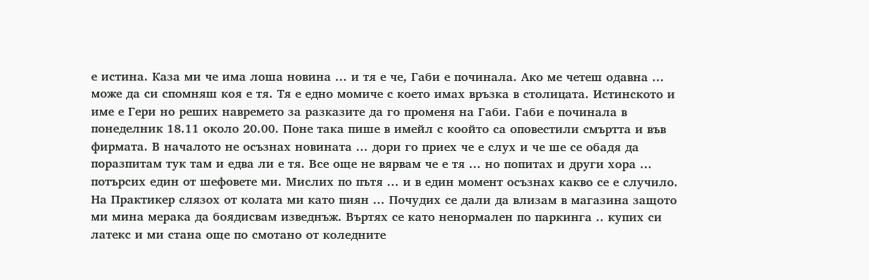е истина. Каза ми че има лоша новина ... и тя е че, Габи е починала. Ако ме четеш одавна ... може да си спомняш коя е тя. Тя е едно момиче с което имах връзка в столицата. Истинското и име е Гери но реших навремето за разказите да го променя на Габи. Габи е починала в понеделник 18.11 около 20.00. Поне така пише в имейл с коойто са оповестили смъртта и във фирмата. В началото не осъзнах новината ... дори го приех че е слух и че ше се обадя да поразпитам тук там и едва ли е тя. Все още не вярвам че е тя ... но попитах и други хора ... потърсих един от шефовете ми. Мислих по пътя ... и в един момент осъзнах какво се е случило. На Практикер слязох от колата ми като пиян ... Почудих се дали да влизам в магазина защото ми мина мерака да боядисвам изведнъж. Въртях се като ненормален по паркинга .. купих си латекс и ми стана още по смотано от коледните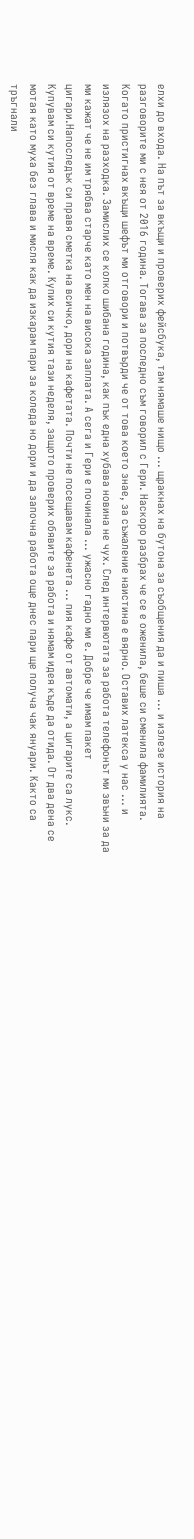елхи до входа. На път за вкъщи и проверих фейсбука, там нямаше нищо ... щракнах на бутона за съобщения да и пиша ... и излезе история на разговорите ми с нея от 2016 година. Тогава за последно съм говорил с Гери. Наскоро разбрах че се е оженила, беше си сменила фамилията. Когато пристигнах вкъщи шефът ми отговори и потвърди че от това което знае, за съжаление наистина е вярно. Оставих латекса у нас ... и излязох на разходка. Замислих се колко шибана година, как пък една хубава новина не чух. След интервютата за работа телефонът ми звъни за да ми кажат че не им трябва старче като мен на висока заплата. А сега и Гери е починала ... ужасно гадно ми е. Добре че имам пакет цигари.Напоследък си правя сметка на всичко, дори на кафетата. Почти не посещавам кафенета ... пия кафе от автомати, а цигарите са лукс. Купувам си кутия от време на време. Купих си кутия тази неделя, защото проверих обявите за работа и нямам идея къде да отида. От два дена се мотая като муха без глава и мисля как да изкарам пари за коледа но дори и да започна работа още днес пари ще получа чак януари. Както са тръгнали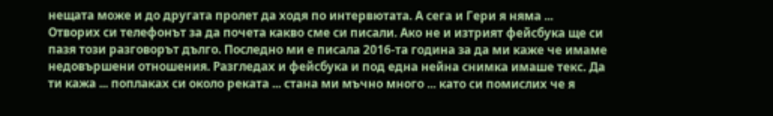нещата може и до другата пролет да ходя по интервютата. А сега и Гери я няма ... Отворих си телефонът за да почета какво сме си писали. Ако не и изтрият фейсбука ще си пазя този разговорът дълго. Последно ми е писала 2016-та година за да ми каже че имаме недовършени отношения. Разгледах и фейсбука и под една нейна снимка имаше текс. Да ти кажа ... поплаках си около реката ... стана ми мъчно много ... като си помислих че я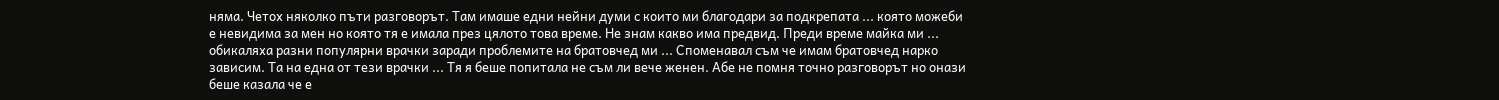няма. Четох няколко пъти разговорът. Там имаше едни нейни думи с които ми благодари за подкрепата ... която можеби е невидима за мен но която тя е имала през цялото това време. Не знам какво има предвид. Преди време майка ми ... обикаляха разни популярни врачки заради проблемите на братовчед ми ... Споменавал съм че имам братовчед нарко зависим. Та на една от тези врачки ... Тя я беше попитала не съм ли вече женен. Абе не помня точно разговорът но онази беше казала че е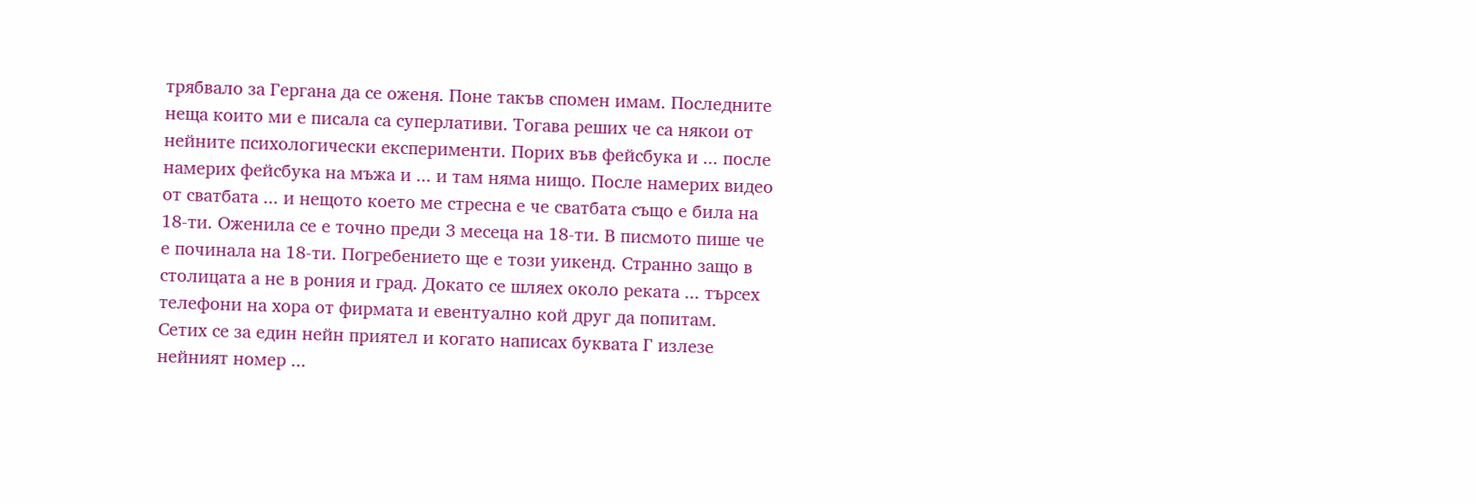трябвало за Гергана да се оженя. Поне такъв спомен имам. Последните неща които ми е писала са суперлативи. Тогава реших че са някои от нейните психологически експерименти. Порих във фейсбука и ... после намерих фейсбука на мъжа и ... и там няма нищо. После намерих видео от сватбата ... и нещото което ме стресна е че сватбата също е била на 18-ти. Оженила се е точно преди 3 месеца на 18-ти. В писмото пише че е починала на 18-ти. Погребението ще е този уикенд. Странно защо в столицата а не в рония и град. Докато се шляех около реката ... търсех телефони на хора от фирмата и евентуално кой друг да попитам. Сетих се за един нейн приятел и когато написах буквата Г излезе нейният номер ...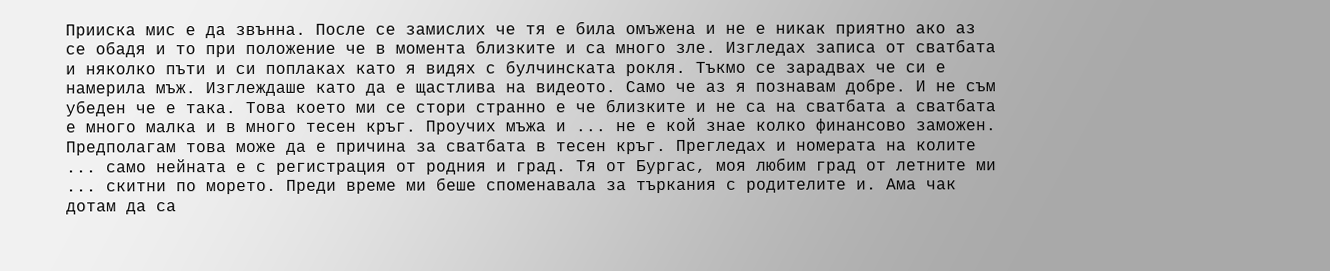Прииска мис е да звънна. После се замислих че тя е била омъжена и не е никак приятно ако аз се обадя и то при положение че в момента близките и са много зле. Изгледах записа от сватбата и няколко пъти и си поплаках като я видях с булчинската рокля. Тъкмо се зарадвах че си е намерила мъж. Изглеждаше като да е щастлива на видеото. Само че аз я познавам добре. И не съм убеден че е така. Това което ми се стори странно е че близките и не са на сватбата а сватбата е много малка и в много тесен кръг. Проучих мъжа и ... не е кой знае колко финансово заможен. Предполагам това може да е причина за сватбата в тесен кръг. Прегледах и номерата на колите ... само нейната е с регистрация от родния и град. Тя от Бургас, моя любим град от летните ми ... скитни по морето. Преди време ми беше споменавала за търкания с родителите и. Ама чак дотам да са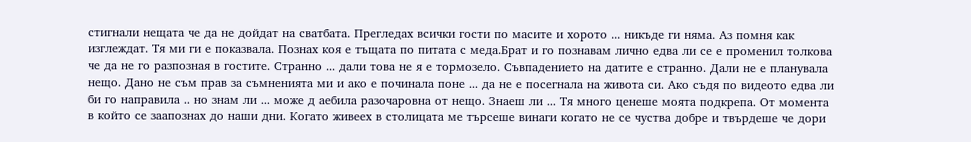стигнали нещата че да не дойдат на сватбата. Прегледах всички гости по масите и хорото ... никъде ги няма. Аз помня как изглеждат. Тя ми ги е показвала. Познах коя е тъщата по питата с меда.Брат и го познавам лично едва ли се е променил толкова че да не го разпозная в гостите. Странно ... дали това не я е тормозело. Съвпадението на датите е странно. Дали не е планувала нещо. Дано не съм прав за съмненията ми и ако е починала поне ... да не е посегнала на живота си. Ако съдя по видеото едва ли би го направила .. но знам ли ... може д аебила разочаровна от нещо. Знаеш ли ... Тя много ценеше моята подкрепа. От момента в който се заапознах до наши дни. Когато живеех в столицата ме търсеше винаги когато не се чуства добре и твърдеше че дори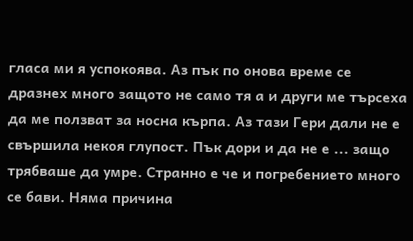гласа ми я успокоява. Аз пък по онова време се дразнех много защото не само тя а и други ме търсеха да ме ползват за носна кърпа. Аз тази Гери дали не е свършила некоя глупост. Пък дори и да не е ... защо трябваше да умре. Странно е че и погребението много се бави. Няма причина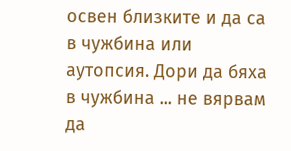освен близките и да са в чужбина или аутопсия. Дори да бяха в чужбина ... не вярвам да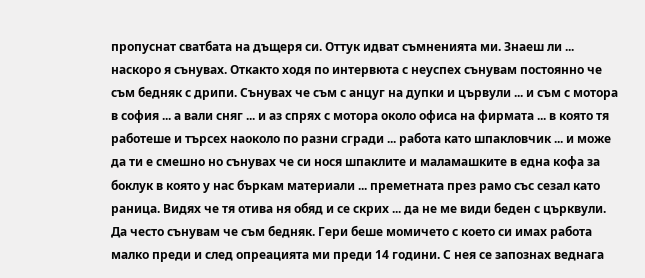пропуснат сватбата на дъщеря си. Оттук идват съмненията ми. Знаеш ли ... наскоро я сънувах. Откакто ходя по интервюта с неуспех сънувам постоянно че съм бедняк с дрипи. Сънувах че съм с анцуг на дупки и цървули ... и съм с мотора в софия ... а вали сняг ... и аз спрях с мотора около офиса на фирмата ... в която тя работеше и търсех наоколо по разни сгради ... работа като шпакловчик ... и може да ти е смешно но сънувах че си нося шпаклите и маламашките в една кофа за боклук в която у нас бъркам материали ... преметната през рамо със сезал като раница. Видях че тя отива ня обяд и се скрих ... да не ме види беден с църквули. Да често сънувам че съм бедняк. Гери беше момичето с което си имах работа малко преди и след опреацията ми преди 14 години. С нея се запознах веднага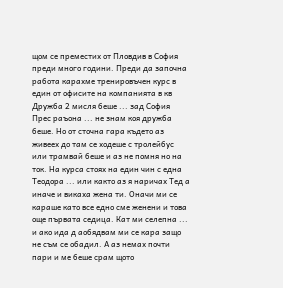щом се преместих от Пловдив в София преди много години. Преди да започна работа карахме тренировъчен курс в един от офисите на компанията в кв Дружба 2 мисля беше ... зад София Прес раъона ... не знам коя дружба беше. Но от сточна гара където аз живеех до там се ходеше с тролейбус или трамвай беше и аз не помня но на ток. На курса стоях на един чин с една Теодора ... или както аз я наричах Тед а иначе и викаха жена ти. Оначи ми се караше като все едно сме женени и това още първата седица. Кат ми селепна ... и ако ида д аобядвам ми се кара защо не съм се обадил. А аз немах почти пари и ме беше срам щото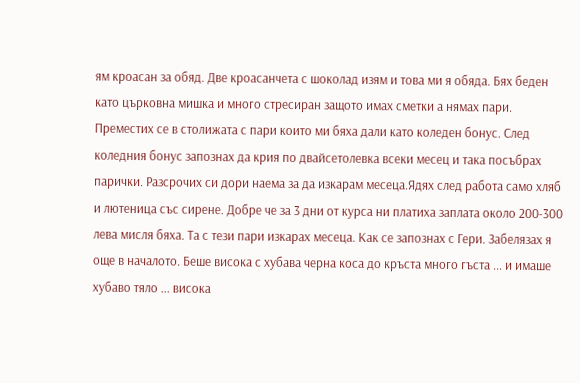ям кроасан за обяд. Две кроасанчета с шоколад изям и това ми я обяда. Бях беден като църковна мишка и много стресиран защото имах сметки а нямах пари. Преместих се в столижата с пари които ми бяха дали като коледен бонус. След коледния бонус запознах да крия по двайсетолевка всеки месец и така посъбрах парички. Разсрочих си дори наема за да изкарам месеца.Ядях след работа само хляб и лютеница със сирене. Добре че за 3 дни от курса ни платиха заплата около 200-300 лева мисля бяха. Та с тези пари изкарах месеца. Как се запознах с Гери. Забелязах я още в началото. Беше висока с хубава черна коса до кръста много гъста ... и имаше хубаво тяло ... висока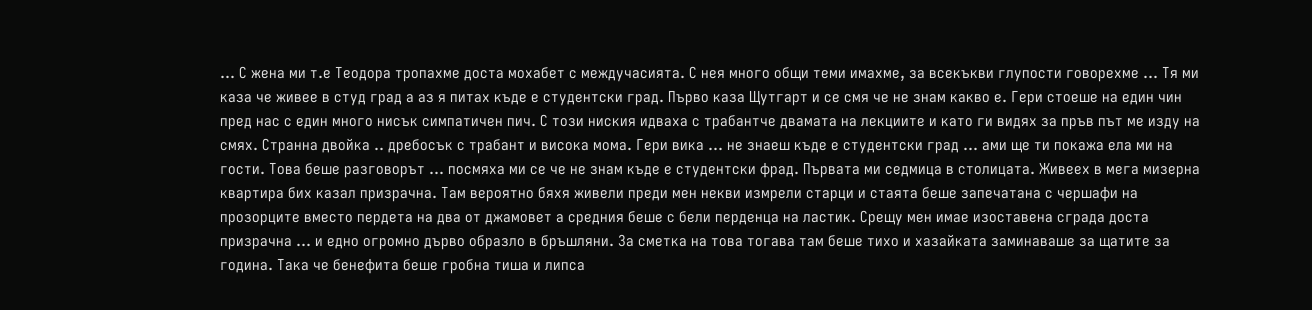... С жена ми т.е Теодора тропахме доста мохабет с междучасията. С нея много общи теми имахме, за всекъкви глупости говорехме ... Тя ми каза че живее в студ град а аз я питах къде е студентски град. Първо каза Щутгарт и се смя че не знам какво е. Гери стоеше на един чин пред нас с един много нисък симпатичен пич. С този ниския идваха с трабантче двамата на лекциите и като ги видях за пръв път ме изду на смях. Странна двойка .. дребосък с трабант и висока мома. Гери вика ... не знаеш къде е студентски град ... ами ще ти покажа ела ми на гости. Това беше разговорът ... посмяха ми се че не знам къде е студентски фрад. Първата ми седмица в столицата. Живеех в мега мизерна квартира бих казал призрачна. Там вероятно бяхя живели преди мен некви измрели старци и стаята беше запечатана с чершафи на прозорците вместо пердета на два от джамовет а средния беше с бели перденца на ластик. Срещу мен имае изоставена сграда доста призрачна ... и едно огромно дърво образло в бръшляни. За сметка на това тогава там беше тихо и хазайката заминаваше за щатите за година. Така че бенефита беше гробна тиша и липса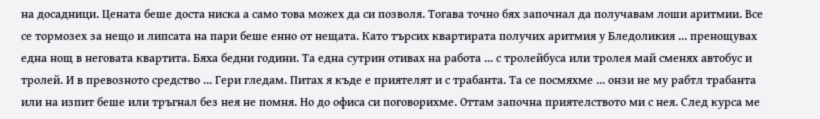на досадници. Цената беше доста ниска а само това можех да си позволя. Тогава точно бях започнал да получавам лоши аритмии. Все се тормозех за нещо и липсата на пари беше енно от нещата. Като търсих квартирата получих аритмия у Бледоликия ... пренощувах една нощ в неговата квартита. Бяха бедни години. Та една сутрин отивах на работа ... с тролейбуса или тролея май сменях автобус и тролей. И в превозното средство ... Гери гледам. Питах я къде е приятелят и с трабанта. Та се посмяхме ... онзи не му рабтл трабанта или на изпит беше или тръгнал без нея не помня. Но до офиса си поговорихме. Оттам започна приятелството ми с нея. След курса ме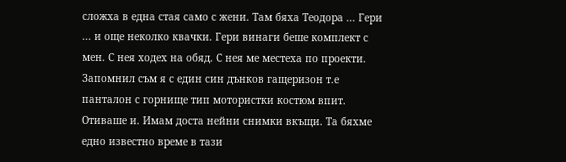сложха в една стая само с жени. Там бяха Теодора ... Гери ... и още неколко квачки. Гери винаги беше комплект с мен. С нея ходех на обяд. С нея ме местеха по проекти. Запомнил съм я с един син дънков гащеризон т.е панталон с горнище тип мотористки костюм впит. Отиваше и. Имам доста нейни снимки вкъщи. Та бяхме едно известно време в тази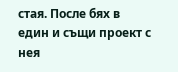стая. После бях в един и същи проект с нея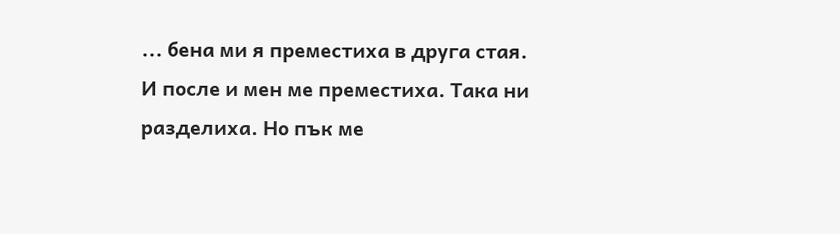... бена ми я преместиха в друга стая. И после и мен ме преместиха. Така ни разделиха. Но пък ме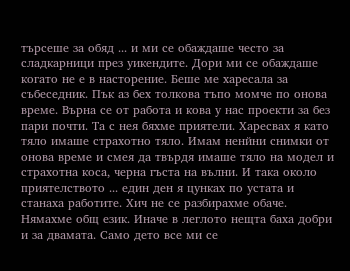търсеше за обяд ... и ми се обаждаше често за сладкарници през уикендите. Дори ми се обаждаше когато не е в насторение. Беше ме харесала за събеседник. Пък аз бех толкова тъпо момче по онова време. Върна се от работа и кова у нас проекти за без пари почти. Та с нея бяхме приятели. Харесвах я като тяло имаше страхотно тяло. Имам ненйни снимки от онова време и смея да твърдя имаше тяло на модел и страхотна коса, черна гъста на вълни. И така около приятелството ... един ден я цунках по устата и станаха работите. Хич не се разбирахме обаче. Нямахме общ език. Иначе в леглото нещта баха добри и за двамата. Само дето все ми се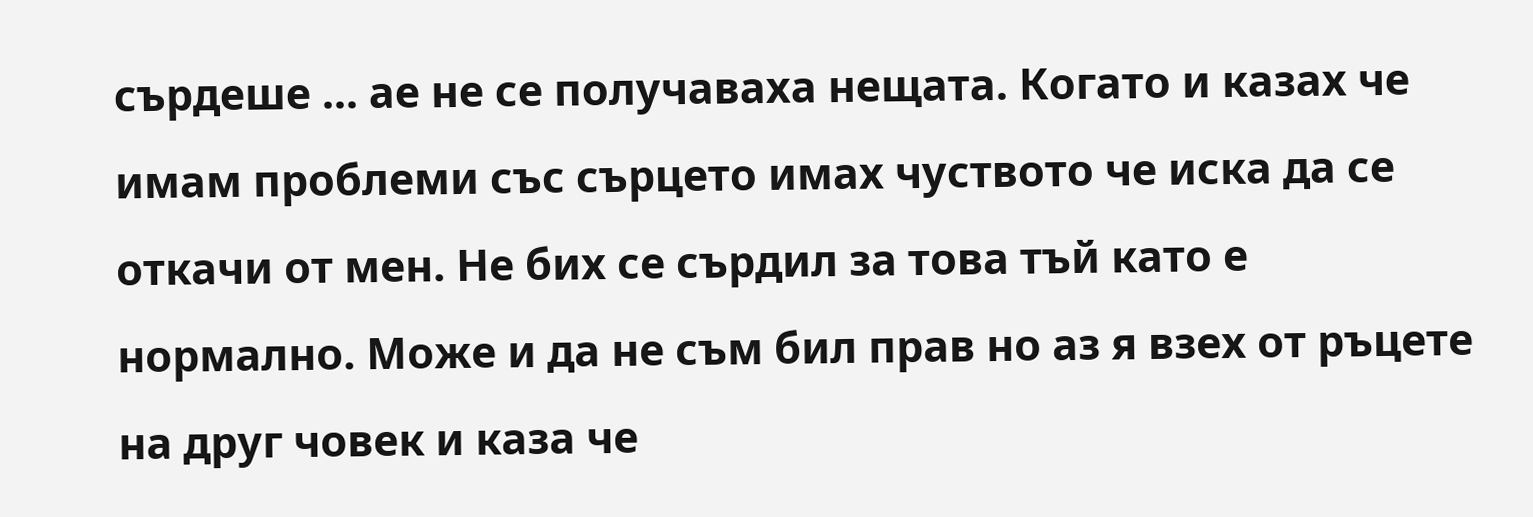сърдеше ... ае не се получаваха нещата. Когато и казах че имам проблеми със сърцето имах чуството че иска да се откачи от мен. Не бих се сърдил за това тъй като е нормално. Може и да не съм бил прав но аз я взех от ръцете на друг човек и каза че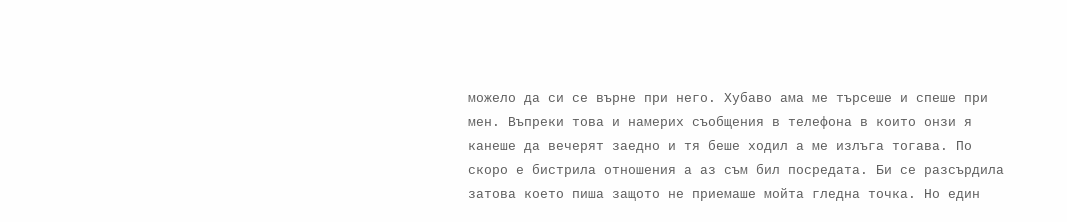можело да си се върне при него. Хубаво ама ме търсеше и спеше при мен. Въпреки това и намерих съобщения в телефона в които онзи я канеше да вечерят заедно и тя беше ходил а ме излъга тогава. По скоро е бистрила отношения а аз съм бил посредата. Би се разсърдила затова което пиша защото не приемаше мойта гледна точка. Но един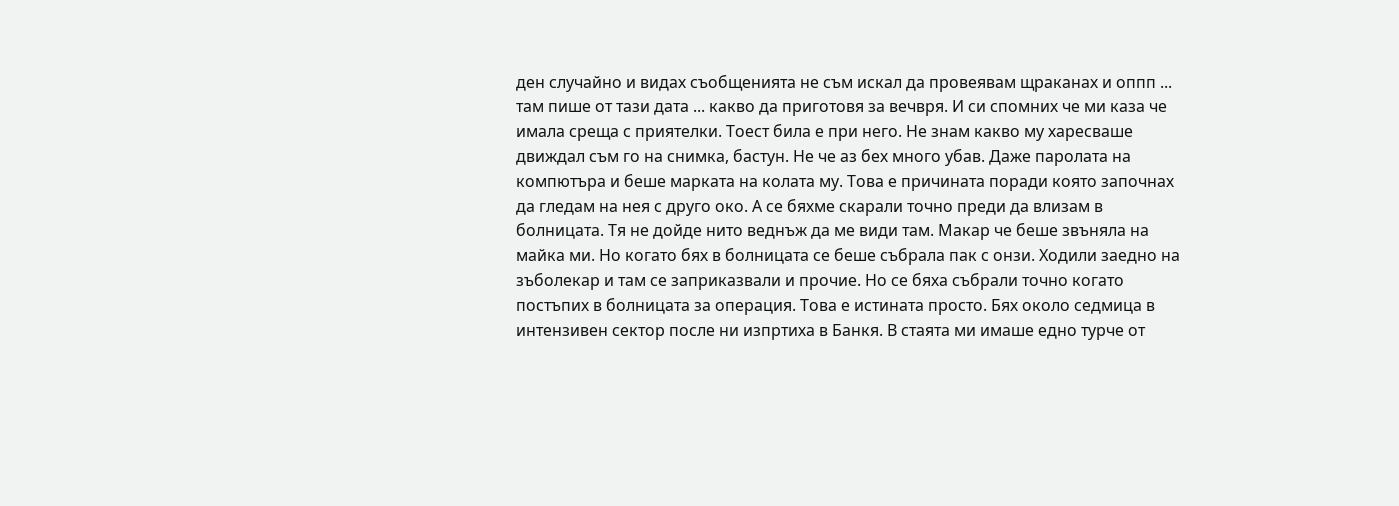ден случайно и видах съобщенията не съм искал да провеявам щраканах и оппп ... там пише от тази дата ... какво да приготовя за вечвря. И си спомних че ми каза че имала среща с приятелки. Тоест била е при него. Не знам какво му харесваше движдал съм го на снимка, бастун. Не че аз бех много убав. Даже паролата на компютъра и беше марката на колата му. Това е причината поради която започнах да гледам на нея с друго око. А се бяхме скарали точно преди да влизам в болницата. Тя не дойде нито веднъж да ме види там. Макар че беше звъняла на майка ми. Но когато бях в болницата се беше събрала пак с онзи. Ходили заедно на зъболекар и там се заприказвали и прочие. Но се бяха събрали точно когато постъпих в болницата за операция. Това е истината просто. Бях около седмица в интензивен сектор после ни изпртиха в Банкя. В стаята ми имаше едно турче от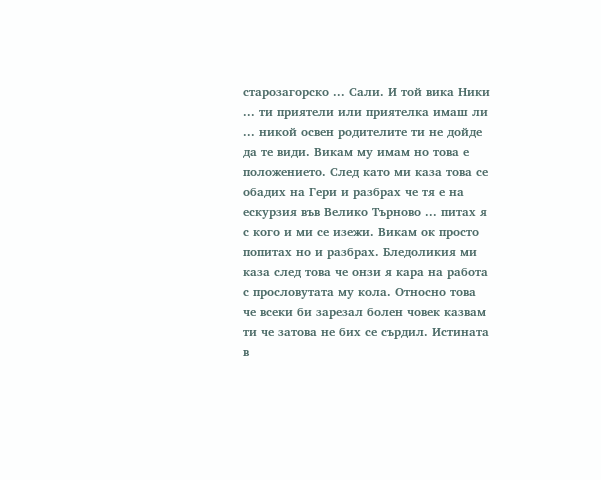старозагорско ... Сали. И той вика Ники ... ти приятели или приятелка имаш ли ... никой освен родителите ти не дойде да те види. Викам му имам но това е положението. След като ми каза това се обадих на Гери и разбрах че тя е на ескурзия във Велико Търново ... питах я с кого и ми се изежи. Викам ок просто попитах но и разбрах. Бледоликия ми каза след това че онзи я кара на работа с прословутата му кола. Относно това че всеки би зарезал болен човек казвам ти че затова не бих се сърдил. Истината в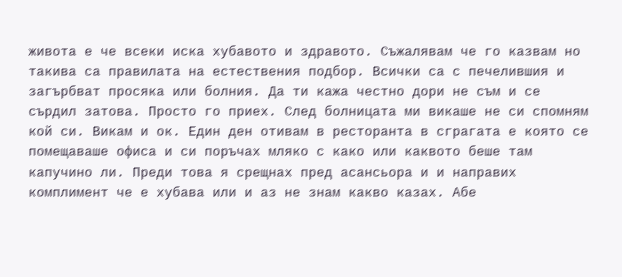живота е че всеки иска хубавото и здравото. Съжалявам че го казвам но такива са правилата на естествения подбор. Всички са с печелившия и загърбват просяка или болния. Да ти кажа честно дори не съм и се сърдил затова. Просто го приех. След болницата ми викаше не си спомням кой си. Викам и ок. Един ден отивам в ресторанта в сграгата е която се помещаваше офиса и си поръчах мляко с како или каквото беше там капучино ли. Преди това я срещнах пред асансьора и и направих комплимент че е хубава или и аз не знам какво казах. Абе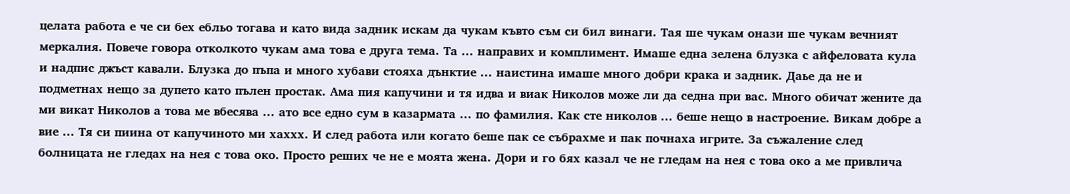целата работа е че си бех ебльо тогава и като вида задник искам да чукам къвто съм си бил винаги. Тая ше чукам онази ше чукам вечният меркалия. Повече говора отколкото чукам ама това е друга тема. Та ... направих и комплимент. Имаше една зелена блузка с айфеловата кула и надпис джъст кавали. Блузка до пъпа и много хубави стояха дънктие ... наистина имаше много добри крака и задник. Даье да не и подметнах нещо за дупето като пълен простак. Ама пия капучини и тя идва и виак Николов може ли да седна при вас. Много обичат жените да ми викат Николов а това ме вбесява ... ато все едно сум в казармата ... по фамилия. Как сте николов ... беше нещо в настроение. Викам добре а вие ... Тя си пиина от капучиното ми хаххх. И след работа или когато беше пак се събрахме и пак почнаха игрите. За съжаление след болницата не гледах на нея с това око. Просто реших че не е моята жена. Дори и го бях казал че не гледам на нея с това око а ме привлича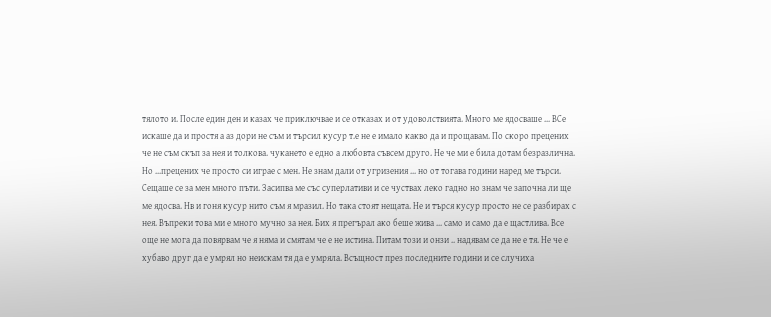тялото и. После един ден и казах че приключвае и се отказах и от удоволствията. Много ме ядосваше ... ВСе искаше да и простя а аз дори не съм и търсил кусур т.е не е имало какво да и прощавам. По скоро прецених че не съм скъп за нея и толкова. чукането е едно а любовта съвсем друго. Не че ми е била дотам безразлична. Но ...прецених че просто си играе с мен. Не знам дали от угризения ... но от тогава години наред ме търси. Сещаше се за мен много пъти. Засипва ме със суперлативи и се чуствах леко гадно но знам че започна ли ще ме ядосва. Нв и гоня кусур нито съм я мразил. Но така стоят нещата. Не и търся кусур просто не се разбирах с нея. Въпреки това ми е много мучно за нея. Бих я прегърал ако беше жива ... само и само да е щастлива. Все още не мога да повярвам че я няма и смятам че е не истина. Питам този и онзи .. надявам се да не е тя. Не че е хубаво друг да е умрял но неискам тя да е умряла. Всъщност през последните години и се случиха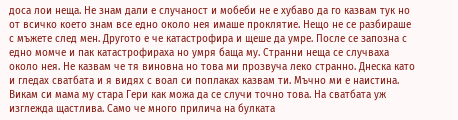доса лои неща. Не знам дали е случаност и мобеби не е хубаво да го казвам тук но от всичко което знам все едно около нея имаше проклятие. Нещо не се разбираше с мъжете след мен. Другото е че катастрофира и щеше да умре. После се запозна с едно момче и пак катастрофираха но умря баща му. Странни неща се случваха около нея. Не казвам че тя виновна но това ми прозвуча леко странно. Днеска като и гледах сватбата и я видях с воал си поплаках казвам ти. Мъчно ми е наистина. Викам си мама му стара Гери как можа да се случи точно това. На сватбата уж изглежда щастлива. Само че много прилича на булката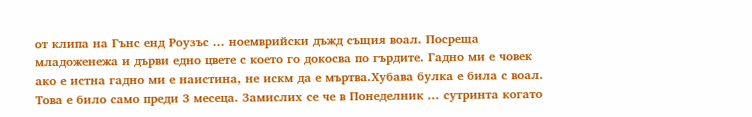от клипа на Гънс енд Роузъс ... ноемврийски дъжд същия воал. Посреща младоженежа и дърви едно цвете с което го докосва по гърдите. Гадно ми е човек ако е истна гадно ми е наистина, не искм да е мъртва.Хубава булка е била с воал. Това е било само преди 3 месеца. Замислих се че в Понеделник ... сутринта когато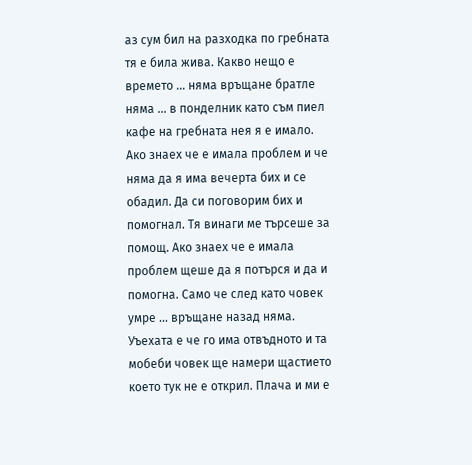аз сум бил на разходка по гребната тя е била жива. Какво нещо е времето ... няма връщане братле няма ... в понделник като съм пиел кафе на гребната нея я е имало. Ако знаех че е имала проблем и че няма да я има вечерта бих и се обадил. Да си поговорим бих и помогнал. Тя винаги ме търсеше за помощ. Ако знаех че е имала проблем щеше да я потърся и да и помогна. Само че след като човек умре ... връщане назад няма. Уъехата е че го има отвъдното и та мобеби човек ще намери щастието което тук не е открил. Плача и ми е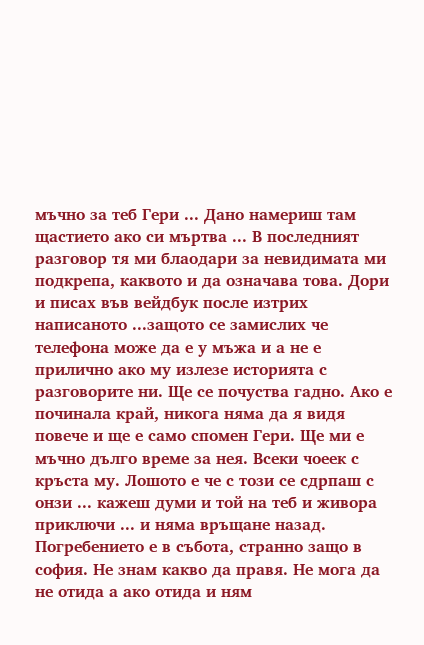мъчно за теб Гери ... Дано намериш там щастието ако си мъртва ... В последният разговор тя ми блаодари за невидимата ми подкрепа, каквото и да означава това. Дори и писах във вейдбук после изтрих написаното ...защото се замислих че телефона може да е у мъжа и а не е прилично ако му излезе историята с разговорите ни. Ще се почуства гадно. Ако е починала край, никога няма да я видя повече и ще е само спомен Гери. Ще ми е мъчно дълго време за нея. Всеки чоеек с кръста му. Лошото е че с този се сдрпаш с онзи ... кажеш думи и той на теб и живора приключи ... и няма връщане назад. Погребението е в събота, странно защо в софия. Не знам какво да правя. Не мога да не отида а ако отида и ням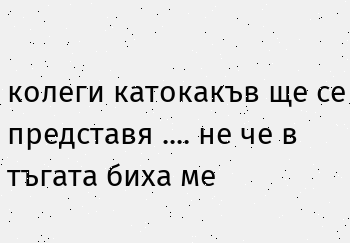колеги катокакъв ще се представя .... не че в тъгата биха ме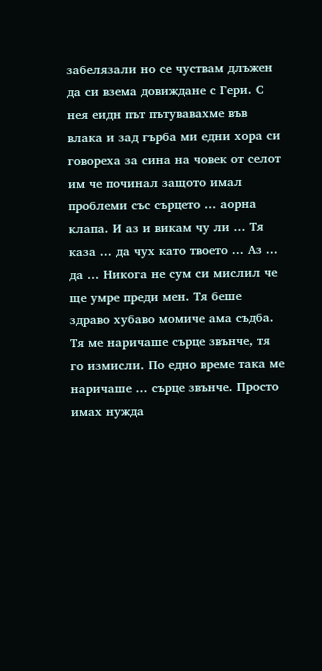забелязали но се чуствам длъжен да си взема довиждане с Гери. С нея еидн път пътувавахме във влака и зад гърба ми едни хора си говореха за сина на човек от селот им че починал защото имал проблеми със сърцето ... аорна клапа. И аз и викам чу ли ... Тя каза ... да чух като твоето ... Аз ... да ... Никога не сум си мислил че ще умре преди мен. Тя беше здраво хубаво момиче ама съдба. Тя ме наричаше сърце звънче, тя го измисли. По едно време така ме наричаше ... сърце звънче. Просто имах нужда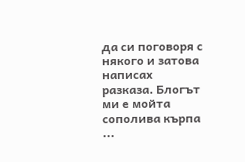да си поговоря с някого и затова написах разказа. Блогът ми е мойта сополива кърпа ...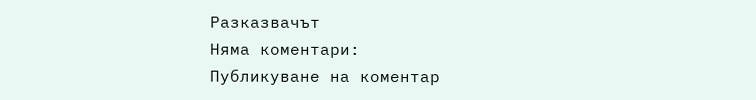Разказвачът
Няма коментари:
Публикуване на коментар